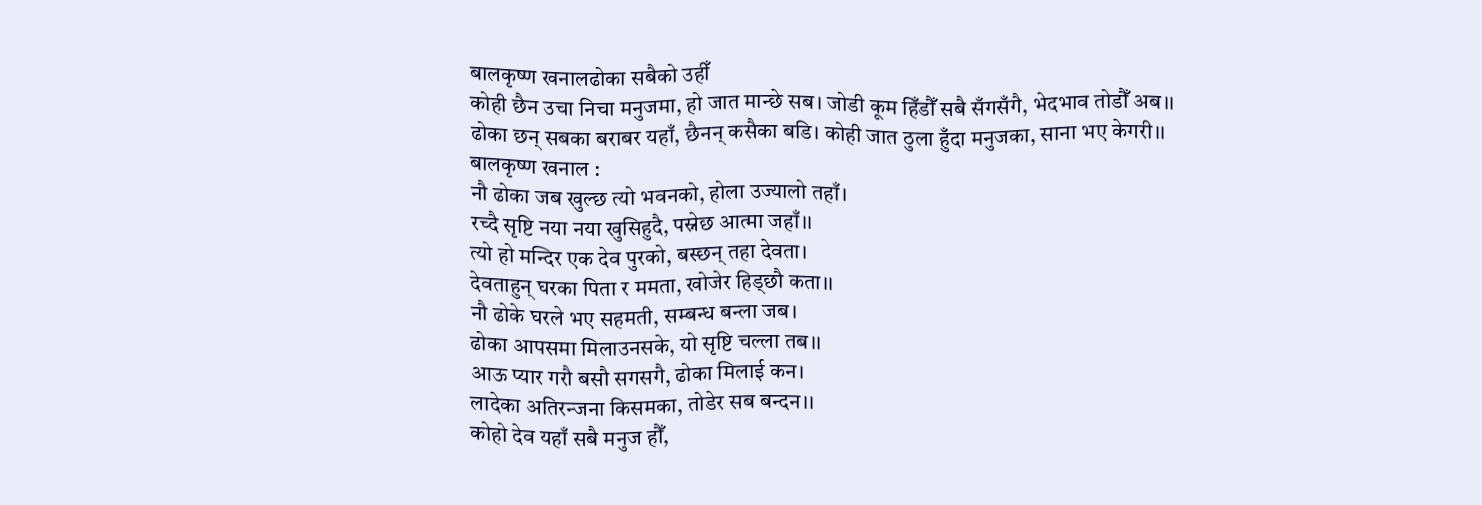बालकृष्ण खनालढोका सबैको उहीँ
कोही छैन उचा निचा मनुजमा, हो जात मान्छे सब। जोडी कूम हिँडौँ सबै सँगसँगै, भेदभाव तोडौँ अब।। ढोका छन् सबका बराबर यहाँ, छैनन् कसैका बडि। कोही जात ठुला हुँदा मनुजका, साना भए केगरी।।
बालकृष्ण खनाल :
नौ ढोका जब खुल्छ त्यो भवनको, होला उज्यालो तहाँ।
रच्दै सृष्टि नया नया खुसिहुदै, पस्नेछ आत्मा जहाँ।।
त्यो हो मन्दिर एक देव पुरको, बस्छन् तहा देवता।
देवताहुन् घरका पिता र ममता, खोजेर हिड्छौ कता।।
नौ ढोके घरले भए सहमती, सम्बन्ध बन्ला जब।
ढोका आपसमा मिलाउनसके, यो सृष्टि चल्ला तब।।
आऊ प्यार गरौ बसौ सगसगै, ढोका मिलाई कन।
लादेका अतिरन्जना किसमका, तोडेर सब बन्दन।।
कोहो देव यहाँ सबै मनुज हौँ,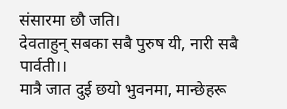संसारमा छौ जति।
देवताहुन् सबका सबै पुरुष यी, नारी सबै पार्वती।।
मात्रै जात दुई छयो भुवनमा, मान्छेहरू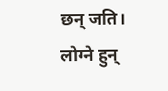छन् जति।
लोग्ने हुन्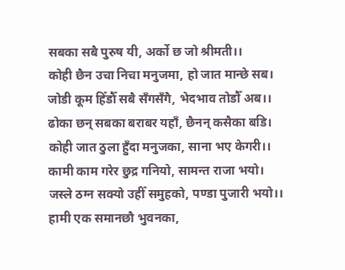सबका सबै पुरुष यी, अर्को छ जो श्रीमती।।
कोही छैन उचा निचा मनुजमा, हो जात मान्छे सब।
जोडी कूम हिँडौँ सबै सँगसँगै, भेदभाव तोडौँ अब।।
ढोका छन् सबका बराबर यहाँ, छैनन् कसैका बडि।
कोही जात ठुला हुँदा मनुजका, साना भए केगरी।।
कामी काम गरेर छुद्र गनियो, सामन्त राजा भयो।
जस्ले ठग्न सक्यो उहीँ समुहको, पण्डा पुजारी भयो।।
हामी एक समानछौ भुवनका,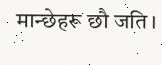मान्छेहरू छौ जति।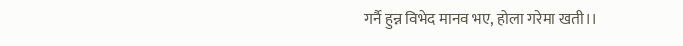गर्नै हुन्न विभेद मानव भए, होला गरेमा खती।।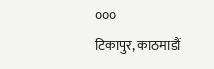०००
टिकापुर, काठमाडौं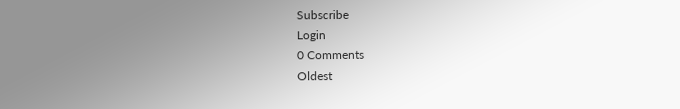Subscribe
Login
0 Comments
Oldest